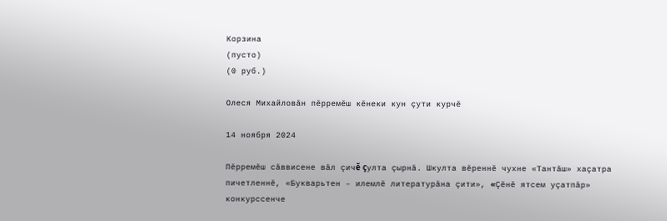Корзина
(пусто)
(0 руб.)

Олеся Михайловăн пĕрремĕш кĕнеки кун çути курчĕ

14 ноября 2024

Пĕрремĕш сăввисене вăл çичĕ çулта çырнă. Шкулта вĕреннĕ чухне «Тантăш» хаçатра пичетленнĕ, «Букварьтен – илемлĕ литературăна çити», «Çĕнĕ ятсем уçатпăр» конкурссенче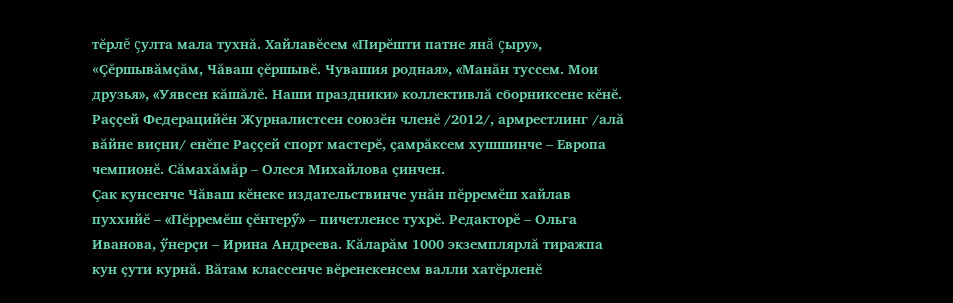тĕрлĕ çулта мала тухнă. Хайлавĕсем «Пирĕшти патне янă çыру», «Çĕршывăмçăм, Чăваш çĕршывĕ. Чувашия родная», «Манăн туссем. Мои друзья», «Уявсен кăшăлĕ. Наши праздники» коллективлă сборниксене кĕнĕ. Раççей Федерацийĕн Журналистсен союзĕн членĕ /2012/, армрестлинг /алă вăйне виçни/ енĕпе Раççей спорт мастерĕ, çамрăксем хушшинче – Европа чемпионĕ. Сăмахăмăр – Олеся Михайлова çинчен.
Çак кунсенче Чăваш кĕнеке издательствинче унăн пĕрремĕш хайлав пуххийĕ – «Пĕрремĕш çĕнтерӳ» – пичетленсе тухрĕ. Редакторĕ – Ольга Иванова, ӳнерçи – Ирина Андреева. Кăларăм 1000 экземплярлă тиражпа кун çути курнă. Вăтам классенче вĕренекенсем валли хатĕрленĕ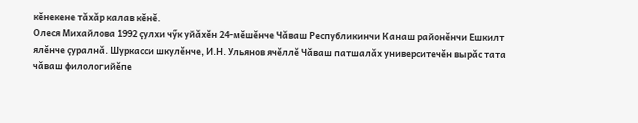кĕнекене тăхăр калав кĕнĕ.
Олеся Михайлова 1992 çулхи чӳк уйăхĕн 24-мĕшĕнче Чăваш Республикинчи Канаш районĕнчи Ешкилт ялĕнче çуралнă. Шуркасси шкулĕнче, И.Н. Ульянов ячĕллĕ Чăваш патшалăх университечĕн вырăс тата чăваш филологийĕпе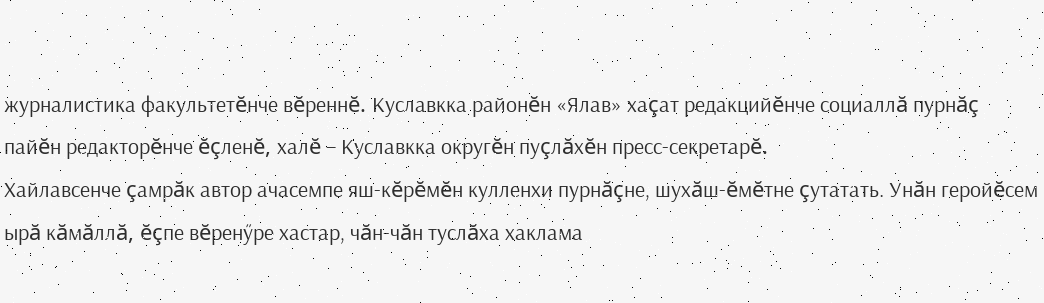журналистика факультетĕнче вĕреннĕ. Куславкка районĕн «Ялав» хаçат редакцийĕнче социаллă пурнăç пайĕн редакторĕнче ĕçленĕ, халĕ – Куславкка округĕн пуçлăхĕн пресс-секретарĕ.
Хайлавсенче çамрăк автор ачасемпе яш-кĕрĕмĕн кулленхи пурнăçне, шухăш-ĕмĕтне çутатать. Унăн геройĕсем ырă кăмăллă, ĕçпе вĕренӳре хастар, чăн-чăн туслăха хаклама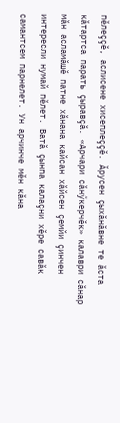пĕлеççĕ, аслисене хисеплеççĕ. Ăрусен çыхăнăвне те ăста кăтартса парать çыравçă. «Арчари сăнӳкерчĕк» калаври сăнар мăн асламăшĕ патне хăнана кайсан хăйсен çемйи çинчен интересли нумай пĕлет. Ватă çынпа калаçни хĕре савăк самантсем парнелет. Ун арчинче мĕн кăна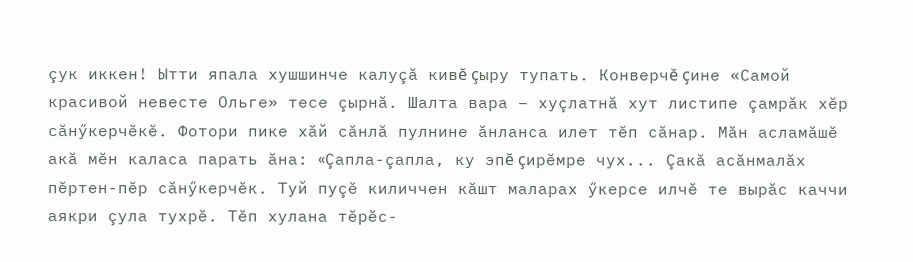çук иккен! Ытти япала хушшинче калуçă кивĕ çыру тупать. Конверчĕ çине «Самой красивой невесте Ольге» тесе çырнă. Шалта вара – хуçлатнă хут листипе çамрăк хĕр сăнӳкерчĕкĕ. Фотори пике хăй сăнлă пулнине ăнланса илет тĕп сăнар. Мăн асламăшĕ акă мĕн каласа парать ăна: «Çапла-çапла, ку эпĕ çирĕмре чух... Çакă асăнмалăх пĕртен-пĕр сăнӳкерчĕк. Туй пуçĕ киличчен кăшт маларах ӳкерсе илчĕ те вырăс каччи аякри çула тухрĕ. Тĕп хулана тĕрĕс-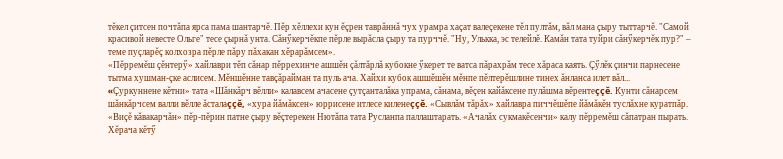тĕкел çитсен почтăпа ярса пама шантарчĕ. Пĕр хĕллехи кун ĕçрен таврăннă чух урамра хаçат валеçекене тĕл пултăм, вăл мана çыру тыттарчĕ. "Самой красивой невесте Ольге" тесе çырнă унта. Сăнӳкерчĕкпе пĕрле вырăсла çыру та пурччĕ. "Ну, Улькка, эс телейлĕ. Камăн тата туйри сăнӳкерчĕк пур?" – теме пуçларĕç колхозра пĕрле пăру пăхакан хĕрарăмсем».
«Пĕрремĕш çĕнтерӳ» хайлаври тĕп сăнар пĕррехинче ашшĕн çăлтăрлă кубокне ӳкерет те ватса пăрахрăм тесе хăраса каять. Çӳлĕк çинчи парнесене тытма хушман-çке аслисем. Мĕншĕнне тавçăрайман та пуль ача. Хайхи кубок ашшĕшĕн мĕнпе пĕлтерĕшлине тинех ăнланса илет вăл...
«Çуркуннене кĕтни» тата «Шăнкăрч вĕлли» калавсем ачасене çутçанталăка упрама, сăнама, вĕçен кайăксене пулăшма вĕрентеççĕ. Кунти сăнарсем шăнкăрчсем валли вĕлле ăсталаççĕ, «хура йăмăксен» юррисене итлесе киленеççĕ. «Сывлăм тăрăх» хайлавра пиччĕшĕпе йăмăкĕн туслăхне куратпăр. «Виçĕ кăвакарчăн» пĕр-пĕрин патне çыру вĕçтерекен Нютăпа тата Русланпа паллаштарать. «Ачалăх сукмакĕсенчи» калу пĕрремĕш сăпатран пырать. Хĕрача кĕтӳ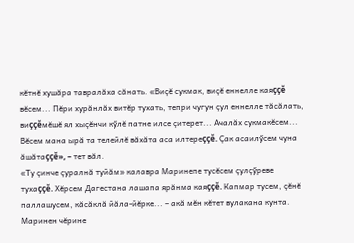кĕтнĕ хушăра тавралăха сăнать. «Виçĕ сукмак, виçĕ еннелле каяççĕ вĕсем... Пĕри хурăнлăх витĕр тухать, тепри чугун çул еннелле тăсăлать, виççĕмĕшĕ ял хыçĕнчи кӳлĕ патне илсе çитерет... Ачалăх сукмакĕсем... Вĕсем мана ырă та телейлĕ вăхăта аса илтереççĕ. Çак асаилӳсем чуна ăшăтаççĕ», – тет вăл.
«Ту çинче çуралнă туйăм» калавра Маринепе тусĕсем çулçӳреве тухаççĕ. Хĕрсем Дагестана лашапа ярăнма каяççĕ. Капмар тусем, çĕнĕ паллашусем, кăсăклă йăла-йĕрке... – акă мĕн кĕтет вулакана кунта. Маринен чĕрине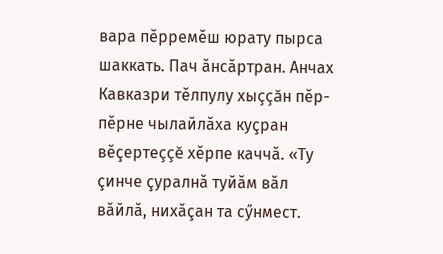вара пĕрремĕш юрату пырса шаккать. Пач ăнсăртран. Анчах Кавказри тĕлпулу хыççăн пĕр-пĕрне чылайлăха куçран вĕçертеççĕ хĕрпе каччă. «Ту çинче çуралнă туйăм вăл вăйлă, нихăçан та сӳнмест.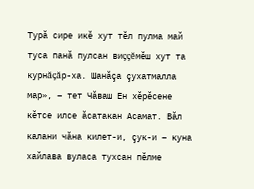Турă сире икĕ хут тĕл пулма май туса панă пулсан виççĕмĕш хут та курнăçăр-ха. Шанăçа çухатмалла мар», – тет Чăваш Ен хĕрĕсене кĕтсе илсе ăсатакан Асамат. Вăл калани чăна килет-и, çук-и – куна хайлава вуласа тухсан пĕлме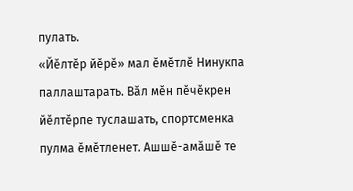пулать.
«Йĕлтĕр йĕрĕ» мал ĕмĕтлĕ Нинукпа паллаштарать. Вăл мĕн пĕчĕкрен йĕлтĕрпе туслашать, спортсменка пулма ĕмĕтленет. Ашшĕ-амăшĕ те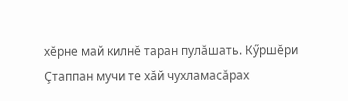хĕрне май килнĕ таран пулăшать. Кӳршĕри Çтаппан мучи те хăй чухламасăрах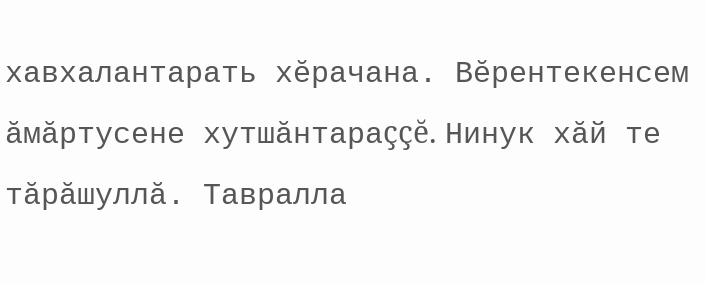хавхалантарать хĕрачана. Вĕрентекенсем ăмăртусене хутшăнтараççĕ. Нинук хăй те тăрăшуллă. Тавралла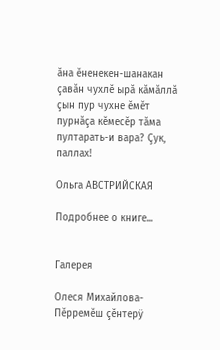ăна ĕненекен-шанакан çавăн чухлĕ ырă кăмăллă çын пур чухне ĕмĕт пурнăçа кĕмесĕр тăма пултарать-и вара? Çук, паллах!

Ольга АВСТРИЙСКАЯ

Подробнее о книге...


Галерея

Олеся Михайлова-Пĕрремĕш çĕнтерÿ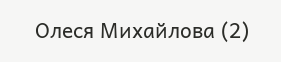Олеся Михайлова (2)